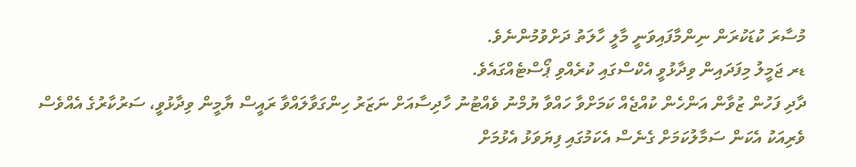މުސާރަ ކުޑަކުރަން ނިންމާފައިވަނީ މާލީ ހާލަތު ދަށްވުމުންނެވެ.
ޑރ ޖަމީލު މިފަދައިން ވިދާޅުވީ އެކްސްގައި ކުރެއްވި ޕޯސްޓެއްގައެވެ.
ދާދި ފަހުން ޒުވާން އަންހެން ކުއްޖެއް ކަމަށްވާ ހައްވާ ޔުމްނު ވެއްޓުނު ހާދިސާއަށް ނަޒަރު ހިންގަވާލައްވާ ރައީސް ޔާމީން ވިދާޅުވީ، ސަރުކާރުގެ އެއްވެސް ވެރިއަކު އެކަން ސަމާލުކަމަށް ގެނެސް އެކަމުގައި ފިޔަވަޅު އެޅުމަށް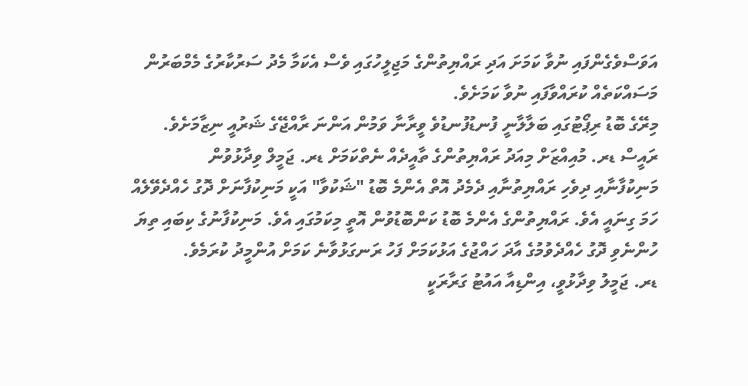އަވަސްވެގެންފައި ނުވާ ކަމަށަ އަދި ރައްޔިތުންގެ މަޖިލީހުގައި ވެސް އެކަމާ މެދު ސަރުކާރުގެ މެމްބަރުން މަސައްކަތެއް ކުރައްވާފައި ނުވާ ކަމަށެވެ.
މިރޭގެ ބޮޑު ރިޕޯޓުގައި ބަލާލާނީ ފުނޑުފުނޑުވެ ވީރާނާ ވަމުން އަންނަ ރާއްޖޭގެ ޝަރުއީ ނިޒާމަށެވެ.
ރައީސް ޑރ. މުއިއްޒަށް މިއަދު ރައްޔިތުންގެ ތާއީދެއް ނެތްކަމަށް ޑރ. ޖަމީލް ވިދާޅުވުން
މަނިކުފާނާއި ދިވެހި ރައްޔިތުނާއި ދެމެދު އޮތް އެންމެ ބޮޑު "ޝަކުވާ" އަކީ މަނިކުފާނަށް ދޮގު ހެއްދެވޭލެއް ހަމަ ގިނައީ އެވެ. ރައްޔިތުންގެ އެންމެ ބޮޑު ކަންބޮޑުވުން އޮތީ މިކަމުގައި އެވެ. މަނިކުފާނުގެ ކިބައި ތިޔަ ހުންނެވި ދޮގު ހެއްދެވުމުގެ އާދަ ހައްޖުގެ އަޅުކަމަށް ފަހު ރަނގަޅުވާނެ ކަމަށް އުންމީދު ކުރަމެވެ.
ޑރ. ޖަމީލު ވިދާޅުވީ، އިންޑިއާ އައުޓު ގަރާރަކީ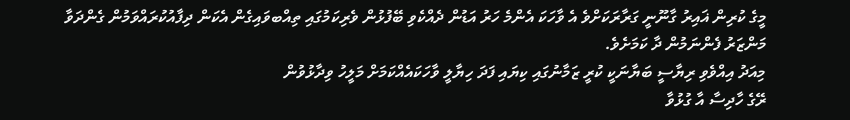މީގެ ކުރިން ޣައިރު ގާނޫނީ ގަރާރަކަށްވެ އެ ވާހަކަ އެންމެ ހަރު އަޑުން ދެއްކެވި ބޭފުޅުން ވެރިކަމުގައި ތިއްބވައިގެން އެކަން ދިފާއުކުރައްވަމުން ގެންދަވާ މަންޒަރު ފެންނަމުން ދާ ކަމަށެވެ.
މިއަދު އިއްވެވި ރިޔާސީ ބަޔާނަކީ ކުރީ ޒަމާނުގައި ކިޔައި ފަދަ ހިޔާލީ ވާހަކައެއްކަމަށް މަލީހު ވިދާޅުވުން
ރޭގެ ހާދިސާ އާ ގުޅުވާ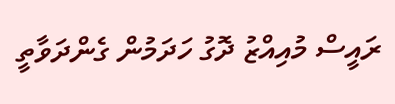ރައީސް މުއިއްޒު ދޮގު ހަދަމުން ގެންދަވާތީ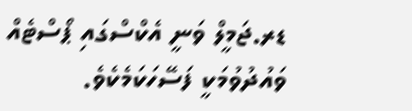ޑރ.ޖަމީލް ވަނީ އެކްސްގައި ޕޯސްޓެއް
ވައުދުވުމަކީ ފަސޭހަކަމެކެވެ.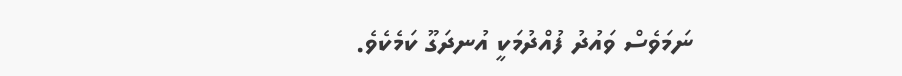ނަމަވެސް ވައުދު ފުއްދުމަކީ އުނދަގޫ ކަމެކެވެ.